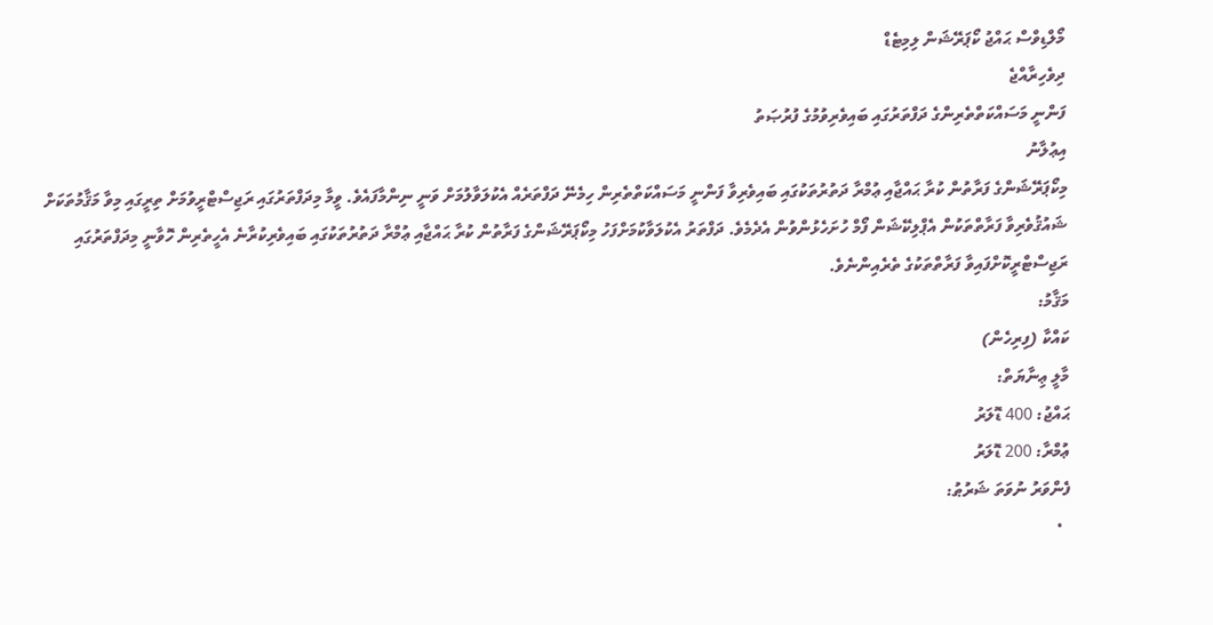މޯލްޑިވްސް ޙައްޖު ކޯޕަރޭޝަން ލިމިޓެޑް
ދިވެހިރާއްޖެ
ފަންނީ މަސައްކަތްތެރިންގެ ދަފްތަރުގައި ބައިވެރިވުމުގެ ފުރުޞަތު
އިޢުލާނު
މިކޯޕަރޭޝަންގެ ފަރާތުން ކުރާ ޙައްޖާއި ޢުމްރާ ދަތުރުތަކުގައި ބައިވެރިވާ ފަންނީ މަސައްކަތްތެރިން ހިމެނޭ ދަފްތަރެއް އެކުލަވާލުމަށް ވަނީ ނިންމާފައެވެ. ވީމާ މިދަފްތަރުގައި ރަޖިސްޓްރީވުމަށް ތިރީގައި މިވާ މަޤާމުތަކަށް ޝައުޤުވެރިވާ ފަރާތްތަކުން އެޕްލިކޭޝަން ފޯމް ހުށަހެޅުންވުން އެދެމެވެ. ދަފްތަރު އެކުލަވާކުމަށްފަހު މިކޯޕަރޭޝަންގެ ފަރާތުން ކުރާ ޙައްޖާއި ޢުމްރާ ދަތުރުތަކުގައި ބައިވެރިކުރާނެ އެހީތެރިން ހޮވާނީ މިދަފްތަރުގައި ރަޖިސްޓްރީކޮށްފައިވާ ފަރާތްތަކުގެ ތެރެއިންނެވެ.
މަޤާމު:
ކައްކާ (ފިރިހެން)
މާލީ ޢިނާޔަތް:
ޙައްޖު: 400 ޑޮލަރު
ޢުމްރާ: 200 ޑޮލަރު
ފެންވަރު ނުވަތަ ޝަރުޠު:
  •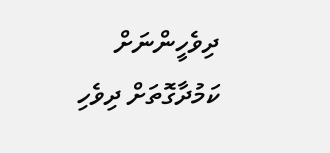ދިވެހީންނަށް ކަމުދާގޮތަށް ދިވެހި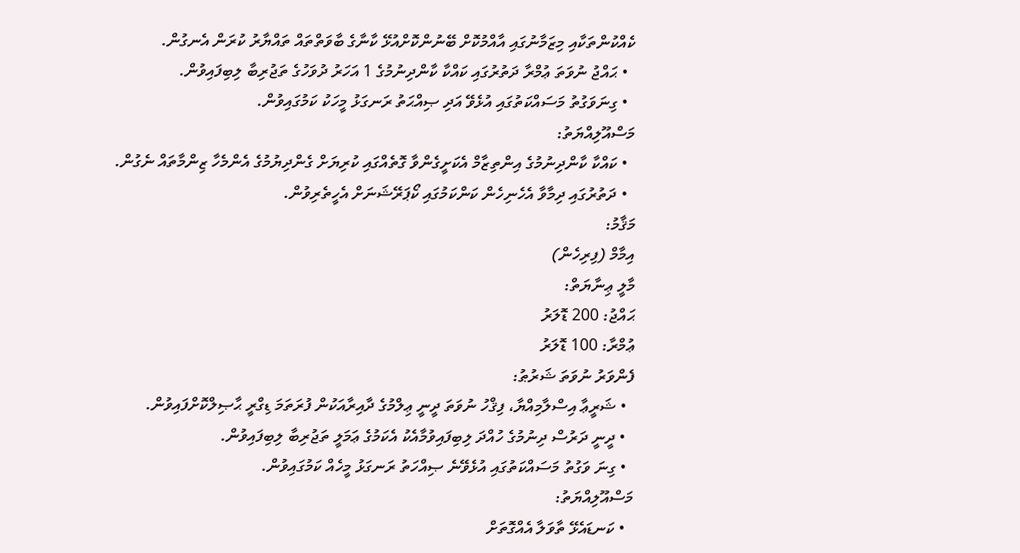ކެއްކުންތަކާއި މިޒަމާނުގައި އާއްމުކޮށް ބޭނުންކޮށްއުޅޭ ކާނާގެ ބާވަތްތައް ތައްޔާރު ކުރަން އެނގުން.
  • ޙައްޖު ނުވަތަ ޢުމްރާ ދަތުރުގައި ކައްކާ ކާންދިނުމުގެ 1 އަހަރު ދުވަހުގެ ތަޖުރިބާ ލިބިފައިވުން.
  • ގިނަވަގުތު މަސައްކަތުގައި އުޅެވޭ އަދި ޞިއްޙަތު ރަނގަޅު މީހަކު ކަމުގައިވުން.
މަސްއޫލިއްޔަތު:
  • ކައްކާ ކާންދިނުމުގެ އިންތިޒާމް އެކަށީގެންވާ ގޮތެއްގައި ކުރިޔަށް ގެންދިޔުމުގެ އެންމެހާ ޒިންމާތައް ނެގުން.
  • ދަތުރުގައި ދިމާވާ އެހެނިހެން ކަންކަމުގައި ކޯޕަރޭޝަނަށް އެހީތެރިވުން.
މަޤާމު:
އިމާމް (ފިރިހެން)
މާލީ ޢިނާޔަތް:
ޙައްޖު: 200 ޑޮލަރު
ޢުމްރާ: 100 ޑޮލަރު
ފެންވަރު ނުވަތަ ޝަރުޠު:
  • ޝަރީޢާ އިސްލާމިއްޔާ، ފިޤްހު ނުވަތަ ދީނީ ޢިލްމުގެ ދާއިރާއަކުން ފުރަތަމަ ޑިގްރީ ޙާޞިލްކޮށްފައިވުން.
  • ދީނީ ދަރުސް ދިނުމުގެ ހުއްދަ ލިބިފައިވުމާއެކު އެކަމުގެ ޢަމަލީ ތަޖުރިބާ ލިބިފައިވުން.
  • ގިނަ ވަގުތު މަސައްކަތުގައި އުޅެވޭނެ ޞިއްހަތު ރަނގަޅު މީހެއް ކަމުގައިވުން.
މަސްއޫލިއްޔަތު:
  • ކަނޑައެޅޭ ތާވަލާ އެއްގޮތަށް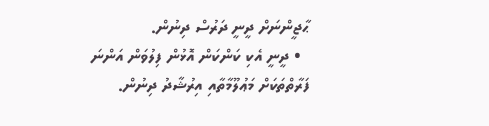ޙާޖީންނަށް ދީނީ ދަރުސް ދިނުން.
  • ދީނީ އެކި ކަންކަން އޮޅުން ފިލުވަން އަންނަ ފަރާތްތަކަށް މަޢުލޫމާތާއި އިރުޝާދު ދިނުން.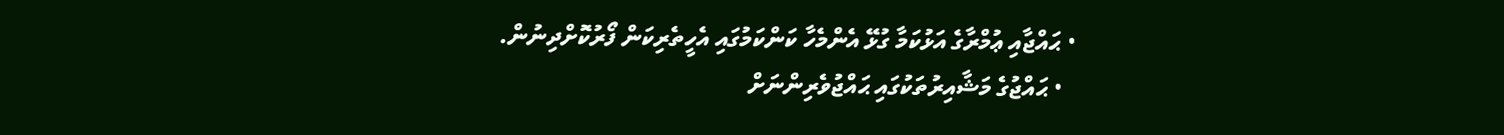• ޙައްޖާއި ޢުމްރާގެ އަޅުކަމާ ގުޅޭ އެންމެހާ ކަންކަމުގައި އެހީތެރިކަން ފޯރުކޮށްދިނުން.
  • ޙައްޖުގެ މަޝާއިރުތަކުގައި ޙައްޖުވެރިންނަށް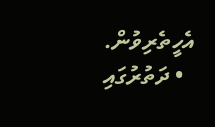އެހީތެރިވުން.
  • ދަތުރުގައި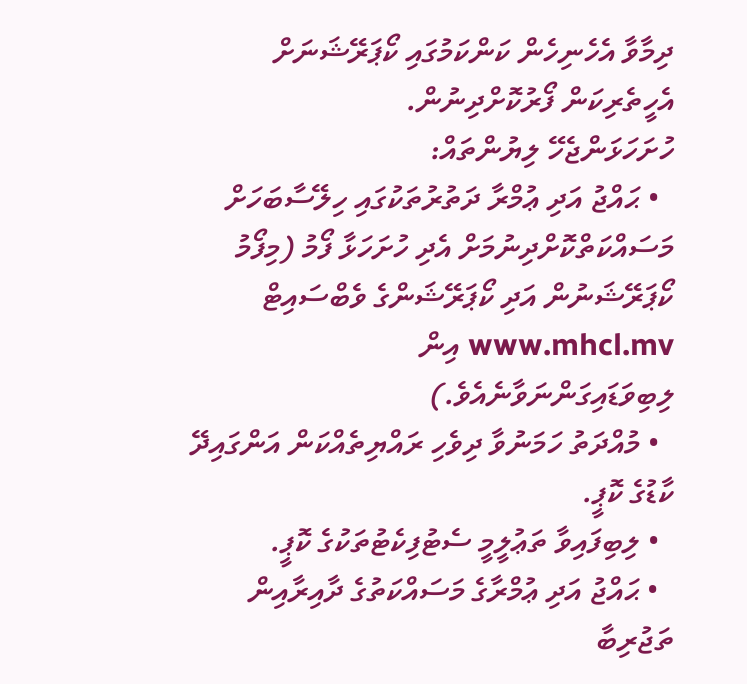ދިމާވާ އެހެނިހެން ކަންކަމުގައި ކޯޕަރޭޝަނަށް އެހީތެރިކަން ފޯރުކޮށްދިނުން.
ހުށަހަޅަންޖެހޭ ލިޔުންތައް:
  • ޙައްޖު އަދި ޢުމްރާ ދަތުރުތަކުގައި ހިލޭސާބަހަށް މަސައްކަތްކޮށްދިނުމަށް އެދި ހުށަހަޅާ ފޯމު (މިފޯމު ކޯޕަރޭޝަނުން އަދި ކޯޕަރޭޝަންގެ ވެބްސައިޓް www.mhcl.mv އިން ލިބިވަޑައިގަންނަވާނެއެވެ.)
  • މުއްދަތު ހަމަނުވާ ދިވެހި ރައްޔިތެއްކަން އަންގައިދޭ ކާޑުގެ ކޮޕީ.
  • ލިބިފައިވާ ތަޢުލީމީ ސެޓުފިކެޓުތަކުގެ ކޮޕީ.
  • ޙައްޖު އަދި ޢުމްރާގެ މަސައްކަތުގެ ދާއިރާއިން ތަޖުރިބާ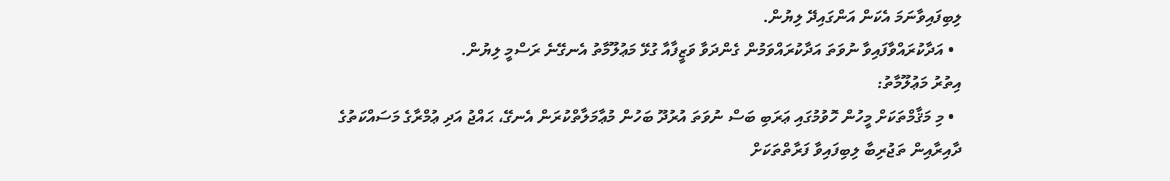ލިބިފައިވާނަމަ އެކަން އަންގައިދޭ ލިޔުން.
  • އަދާކުރައްވާފައިވާ ނުވަތަ އަދާކުރައްވަމުން ގެންދަވާ ވަޒީފާއާ ގުޅޭ މަޢުލޫމާތު އެނގޭނެ ރަސްމީ ލިޔުން.
އިތުރު މަޢުލޫމާތު:
  • މި މަޤާމްތަކަށް މީހުން ހޮވުމުގައި ޢަރަބި ބަސް ނުވަތަ އުރުދޫ ބަހުން މުޢާމަލާތްކުރަން އެނގޭ، ޙައްޖު އަދި ޢުމްރާގެ މަސައްކަތުގެ ދާއިރާއިން ތަޖުރިބާ ލިބިފައިވާ ފަރާތްތަކަށް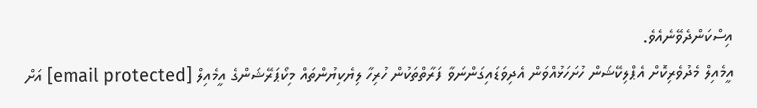އިސްކަންދެވޭނެއެވެ.
އީމެއިލް މެދުވެރިކޮށް އެޕްލިކޭޝަން ހުށަހަޅުއްވަން އެދިވަޑައިގަންނަވާ ފަރާތްތަކުން ހުރިހާ ލިޔެކިޔުންތައް މިކޯޕަރޭޝަންގެ އީމެއިލް [email protected] އަށް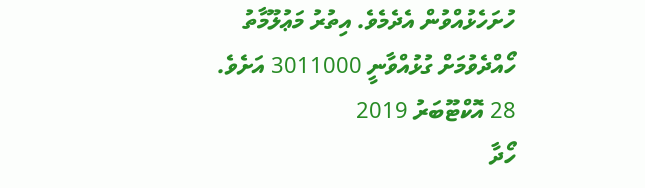ހުށަހެޅުއްވުން އެދެމެވެ. އިތުރު މަޢުލޫމާތު ހޯއްދެވުމަށް ގުޅުއްވާނީ 3011000 އަށެވެ.
28 އޮކްޓޫބަރު 2019
ހޯދާ